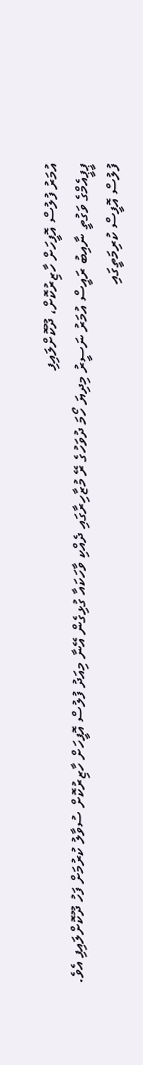އުމަރު ފުލުސް އޮފީހަށް ހާޒިރުކޮށް، ދޫކޮށްލައިފި
ޕީޕީއެމްގެ ވަގުތީ ނާއިބު ރައީސް އުމަރު ނަސީރު މިދިޔަ ހޯމަ ދުވަހުގެ ރޭ މުޒާހިރާގައި ދެއްކި ވާހަކައާ ގުޅިގެން އޭނާ މިއަދު ފުލުސް އޮފީހަށް ހާޒިރުކޮށް ސުވާލު ކުރުމަށް ފަހު ދޫކޮށްލައިފި އެވެ.
ފުލުސް އޮފީސް ކުރިމަތީގައި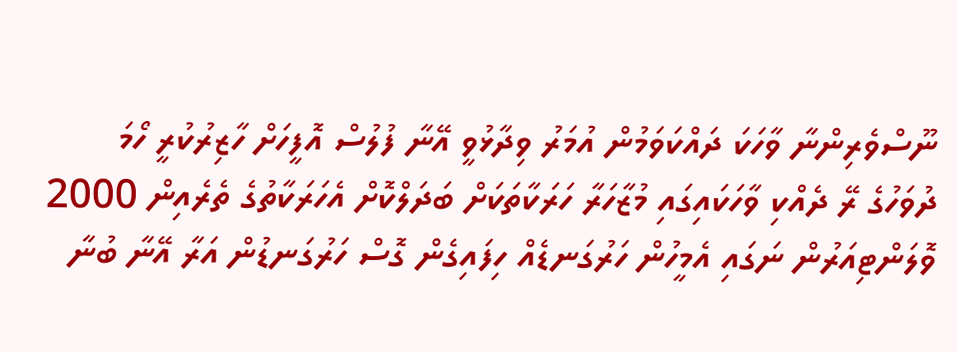ނޫސްވެރިންނާ ވާހަކަ ދައްކަވަމުން އުމަރު ވިދާޅުވީ އޭނާ ފުލުސް އޮފީހަށް ހާޒިރުކުރީ ހޯމަ ދުވަހުގެ ރޭ ދެއްކި ވާހަކައިގައި މުޒާހަރާ ހަރަކާތަކަށް ބަދަލްކޮށް އެހަރަކާތުގެ ތެރެއިން 2000 ވޮލަންޓިއަރުން ނަގައި އެމީހުން ހަރުގަނޑެއް ހިފައިގެން ގޮސް ހަރުގަނޑުން އަރާ އޭނާ ބުނާ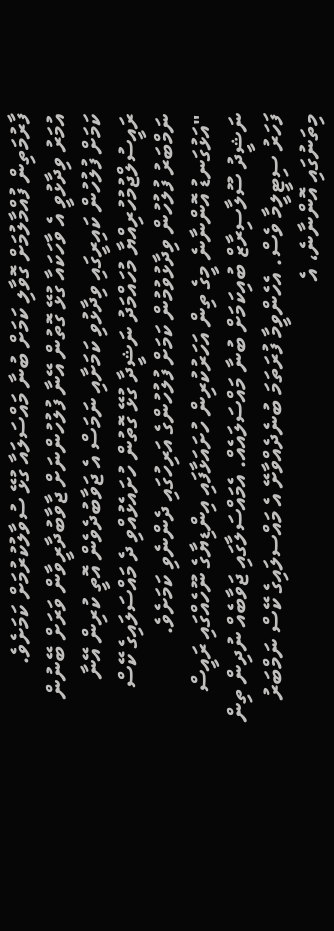ފާރުމަތިން ފުއްމާލުމަށް ގޮވާލި ކަމަށް ބުނާ މައްސަލައާ ގުޅޭ ސުވާލުކުރުމަށް ކަމަށެވެ.
އުމަރު ވިދާޅުވީ އެ ވާހަކައާ ގުޅޭ ގޮތުން އޭނާ ފުލުހުންނަށް ޖާވާބުދާރީވާން ވަރަށް ބޭނުން ކަމަށް ފުލުހުން ކައިރީގައި ވިދާޅުވި ކަމަށާއި ނަމަސް އެ ޖަވާބުދެވެން އޮތީ ކުރިން އޭނާ ރައީސުލްޖުމުހުރިއްޔާ މުހައްމަދު ނަޝީދާ ގުޅޭ ގޮތުން ހުށައެޅުއްވި ދެ މައްސަލައިގެ ކޭސް ނަމްބަރު ފުލުހުން ވިދާޅުވުމުން ކަމަށް ފުލުހުންގެ އަރިހުގައި ދެންނެވި ކަމަށެވެ.
"އަޅުގަނޑު އޮންނާނެ މީގެ ތިން އަހަރުކުރިން ހުށައަޅާފައި އިންޑިޔާގެ ނޫހެއްގައި ރައީސް ނަޝީދު ސޫލާސިރާޒް ބުއިކަމަށް ބުނާ މައްސަލައެއް. އެމައްސަލާގައި ޖަވާބެއް ނުދިން ތިން ފަހަރު ސިޓީލީމާ ވެސް. އެހެންވީމާ ފުރަތަމަ ބުނެދެއްވާށޭ އެ މައްސލައިގެ ކޭސް ނަމްބަރު މިތަނުގައި އޮންނާނެ، އެ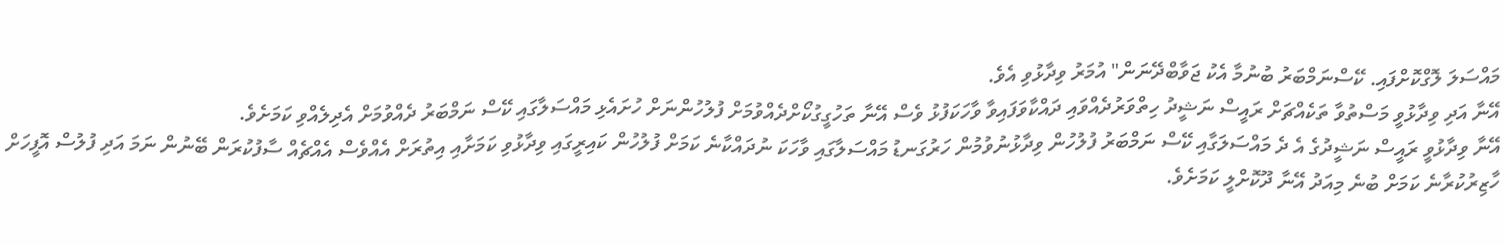މައްސަލަ ލޮގްކޮށްފައި. ކޭސްނަމްބަރު ބުނުމާ އެކު ޖަވާބްދޭނަން" އުމަރު ވިދާޅުވި އެވެ.
އޭނާ އަދި ވިދާޅުވީ މަސްތުވާ ތަކެއްޗަށް ރައީސް ނަޝީދު ހިތްވަރުދެއްވައި ދައްކާވަފައިވާ ވާހަކަފުޅު ވެސް އޭނާ ތަހުގީގުކޯށްދެއްވުމަށް ފުލުހުންނަށް ހުށައެޅި މައްސަލާގައި ކޭސް ނަމްބަރު ދެއްވުމަށް އެދިލެއްވި ކަމަށެވެ.
އޭނާ ވިދާޅުވީ ރައީސް ނަޝީދުގެ އެ ދެ މައްސަލަގާއި ކޭސް ނަމްބަރު ފުލުހުން ވިދާޅުނުވުމުން ހަރުގަނޑު މައްސަލާގައި ވާހަކަ ނުދައްކާނެ ކަމަށް ފުލުހުން ކައިރީގައި ވިދާޅުވި ކަމަށާއި އިތުރަށް އެއްވެސް އެއްޗެއް ސާފުކުރަން ބޭނުން ނަމަ އަދި ފުލުސް އޮފީހަށް ހާޒިރުކުރާނެ ކަމަށް ބުނެ މިއަދު އޭނާ ދޫކޮށްލީ ކަމަށެވެ.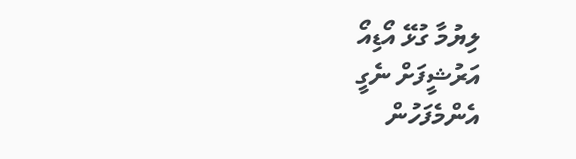ލިޔުމާ ގުޅޭ އޯޑިއޯ
އަރުޝީފަށް ނެގީ
އެންމެފަހުން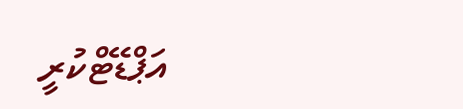އަޕްޑޭޓްކުރީ